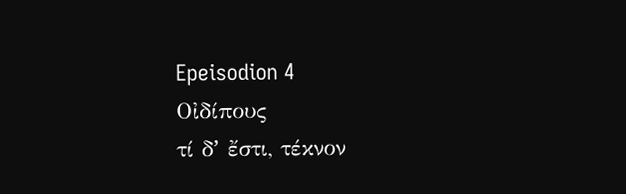Epeisodion 4
Οἰδίπους
τί δʼ ἔστι, τέκνον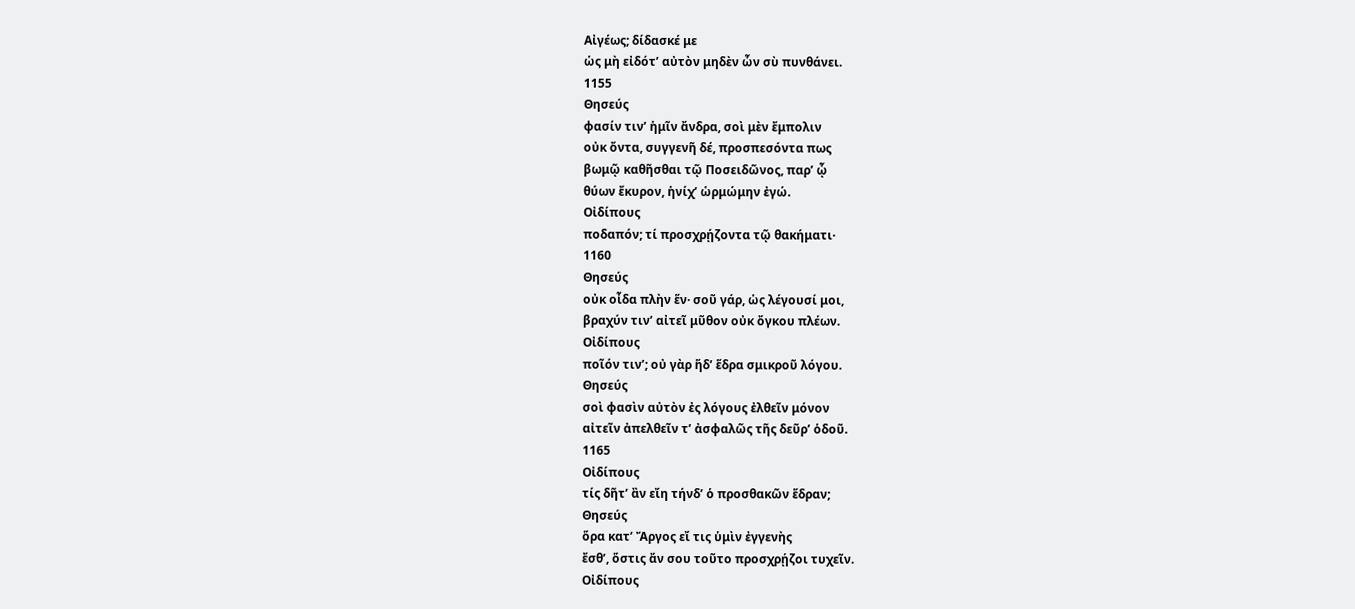Αἰγέως; δίδασκέ με
ὡς μὴ εἰδότʼ αὐτὸν μηδὲν ὧν σὺ πυνθάνει.
1155
Θησεύς
φασίν τινʼ ἡμῖν ἄνδρα, σοὶ μὲν ἔμπολιν
οὐκ ὄντα, συγγενῆ δέ, προσπεσόντα πως
βωμῷ καθῆσθαι τῷ Ποσειδῶνος, παρʼ ᾧ
θύων ἔκυρον, ἡνίχʼ ὡρμώμην ἐγώ.
Οἰδίπους
ποδαπόν; τί προσχρῄζοντα τῷ θακήματι·
1160
Θησεύς
οὐκ οἶδα πλὴν ἕν· σοῦ γάρ, ὡς λέγουσί μοι,
βραχύν τινʼ αἰτεῖ μῦθον οὐκ ὄγκου πλέων.
Οἰδίπους
ποῖόν τινʼ; οὐ γὰρ ἥδʼ ἕδρα σμικροῦ λόγου.
Θησεύς
σοὶ φασὶν αὐτὸν ἐς λόγους ἐλθεῖν μόνον
αἰτεῖν ἀπελθεῖν τʼ ἀσφαλῶς τῆς δεῦρʼ ὁδοῦ.
1165
Οἰδίπους
τίς δῆτʼ ἂν εἴη τήνδʼ ὁ προσθακῶν ἕδραν;
Θησεύς
ὅρα κατʼ Ἄργος εἴ τις ὑμὶν ἐγγενὴς
ἔσθʼ, ὅστις ἄν σου τοῦτο προσχρῄζοι τυχεῖν.
Οἰδίπους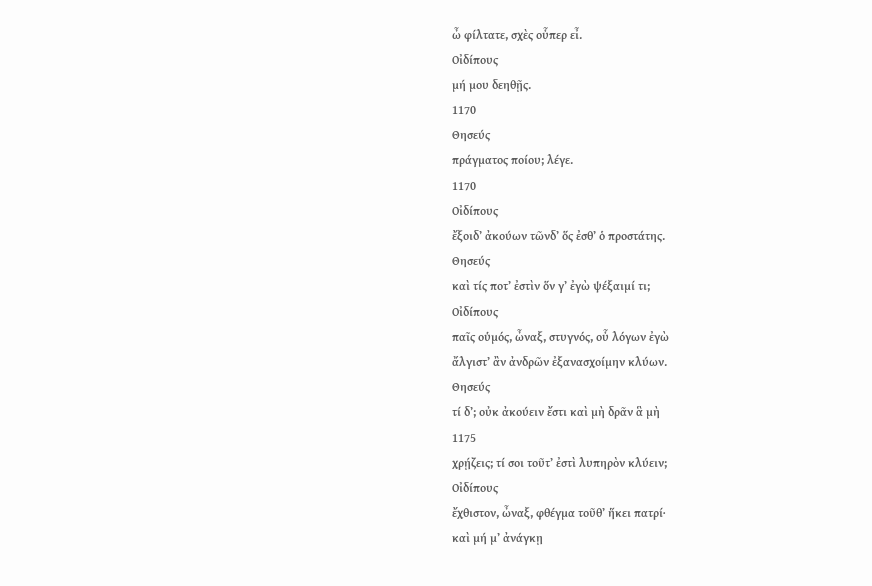ὦ φίλτατε, σχὲς οὗπερ εἶ.
Οἰδίπους
μή μου δεηθῇς.
1170
Θησεύς
πράγματος ποίου; λέγε.
1170
Οἰδίπους
ἔξοιδʼ ἀκούων τῶνδʼ ὅς ἐσθʼ ὁ προστάτης.
Θησεύς
καὶ τίς ποτʼ ἐστὶν ὅν γʼ ἐγὼ ψέξαιμί τι;
Οἰδίπους
παῖς οὑμός, ὦναξ, στυγνός, οὗ λόγων ἐγὼ
ἄλγιστʼ ἂν ἀνδρῶν ἐξανασχοίμην κλύων.
Θησεύς
τί δʼ; οὐκ ἀκούειν ἔστι καὶ μὴ δρᾶν ἃ μὴ
1175
χρῄζεις; τί σοι τοῦτʼ ἐστὶ λυπηρὸν κλύειν;
Οἰδίπους
ἔχθιστον, ὦναξ, φθέγμα τοῦθʼ ἥκει πατρί·
καὶ μή μʼ ἀνάγκῃ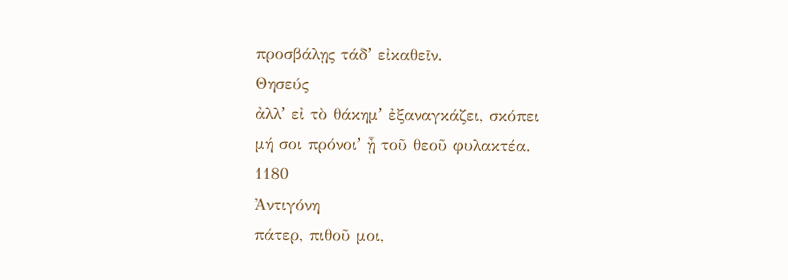προσβάλῃς τάδʼ εἰκαθεῖν.
Θησεύς
ἀλλʼ εἰ τὸ θάκημʼ ἐξαναγκάζει, σκόπει
μή σοι πρόνοιʼ ᾖ τοῦ θεοῦ φυλακτέα.
1180
Ἀντιγόνη
πάτερ, πιθοῦ μοι,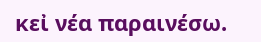κεἰ νέα παραινέσω.